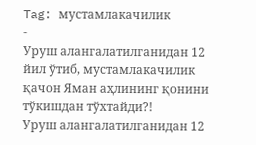Tag: мустамлакачилик
-
Уруш алангалатилганидан 12 йил ўтиб, мустамлакачилик қачон Яман аҳлининг қонини тўкишдан тўхтайди?!
Уруш алангалатилганидан 12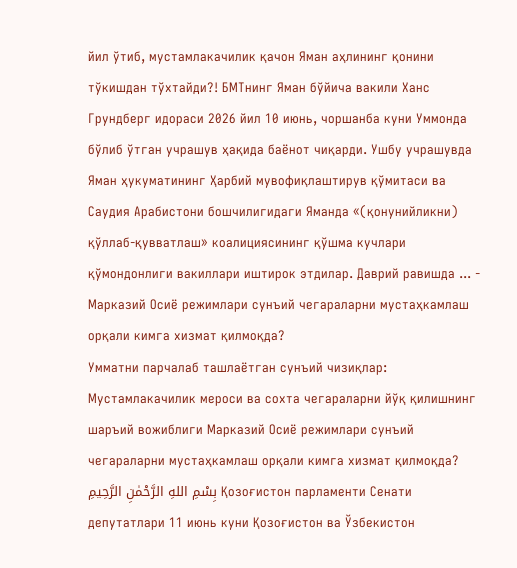йил ўтиб, мустамлакачилик қачон Яман аҳлининг қонини тўкишдан тўхтайди?! БМТнинг Яман бўйича вакили Ханс Грундберг идораси 2026 йил 10 июнь, чоршанба куни Уммонда бўлиб ўтган учрашув ҳақида баёнот чиқарди. Ушбу учрашувда Яман ҳукуматининг Ҳарбий мувофиқлаштирув қўмитаси ва Саудия Арабистони бошчилигидаги Яманда «(қонунийликни) қўллаб-қувватлаш» коалициясининг қўшма кучлари қўмондонлиги вакиллари иштирок этдилар. Даврий равишда ... -
Марказий Осиё режимлари сунъий чегараларни мустаҳкамлаш орқали кимга хизмат қилмоқда?
Умматни парчалаб ташлаётган сунъий чизиқлар: Мустамлакачилик мероси ва сохта чегараларни йўқ қилишнинг шаръий вожиблиги Марказий Осиё режимлари сунъий чегараларни мустаҳкамлаш орқали кимга хизмат қилмоқда? بِسْمِ اللهِ الرَّحْمٰنِ الرَّحِيمِ Қозоғистон парламенти Сенати депутатлари 11 июнь куни Қозоғистон ва Ўзбекистон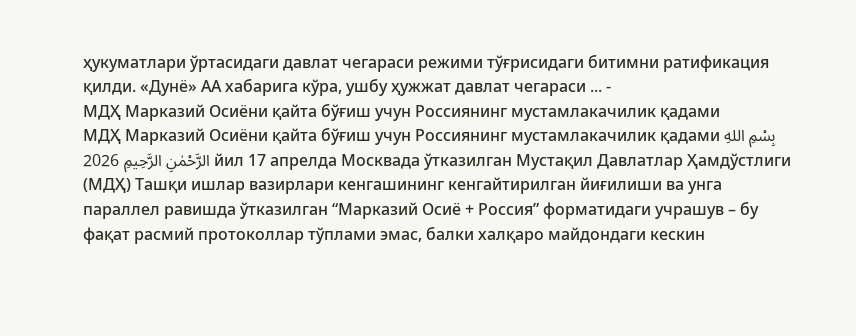ҳукуматлари ўртасидаги давлат чегараси режими тўғрисидаги битимни ратификация қилди. «Дунё» АА хабарига кўра, ушбу ҳужжат давлат чегараси ... -
МДҲ Марказий Осиёни қайта бўғиш учун Россиянинг мустамлакачилик қадами
МДҲ Марказий Осиёни қайта бўғиш учун Россиянинг мустамлакачилик қадами بِسْمِ اللهِ الرَّحْمٰنِ الرَّحِيمِ 2026 йил 17 апрелда Москвада ўтказилган Мустақил Давлатлар Ҳамдўстлиги (МДҲ) Ташқи ишлар вазирлари кенгашининг кенгайтирилган йиғилиши ва унга параллел равишда ўтказилган “Марказий Осиё + Россия” форматидаги учрашув – бу фақат расмий протоколлар тўплами эмас, балки халқаро майдондаги кескин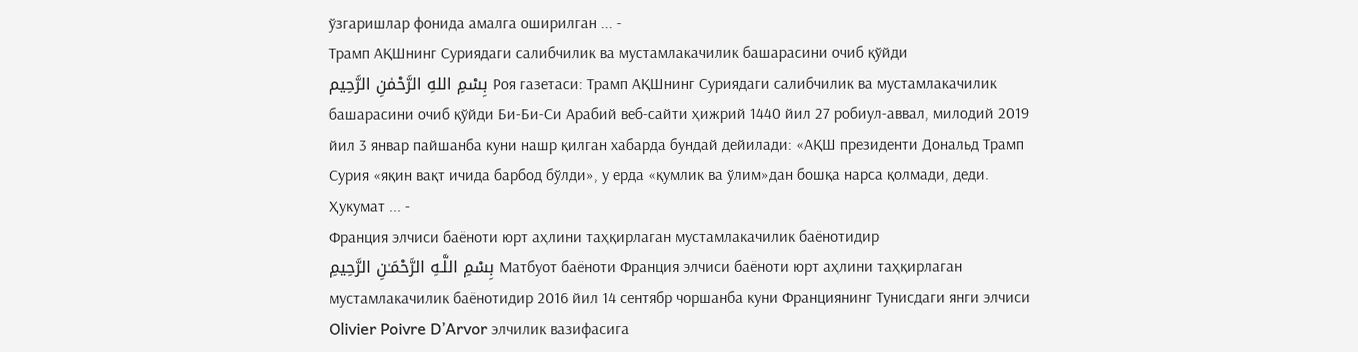ўзгаришлар фонида амалга оширилган ... -
Трамп АҚШнинг Суриядаги салибчилик ва мустамлакачилик башарасини очиб қўйди
بِسْمِ اللهِ الرَّحْمٰنِ الرَّحِيم Роя газетаси: Трамп АҚШнинг Суриядаги салибчилик ва мустамлакачилик башарасини очиб қўйди Би-Би-Си Арабий веб-сайти ҳижрий 1440 йил 27 робиул-аввал, милодий 2019 йил 3 январ пайшанба куни нашр қилган хабарда бундай дейилади: «АҚШ президенти Дональд Трамп Сурия «яқин вақт ичида барбод бўлди», у ерда «қумлик ва ўлим»дан бошқа нарса қолмади, деди. Ҳукумат ... -
Франция элчиси баёноти юрт аҳлини таҳқирлаган мустамлакачилик баёнотидир
بِسْمِ اللَّـهِ الرَّحْمَـٰنِ الرَّحِيمِ Матбуот баёноти Франция элчиси баёноти юрт аҳлини таҳқирлаган мустамлакачилик баёнотидир 2016 йил 14 сентябр чоршанба куни Франциянинг Тунисдаги янги элчиси Olivier Poivre D’Arvor элчилик вазифасига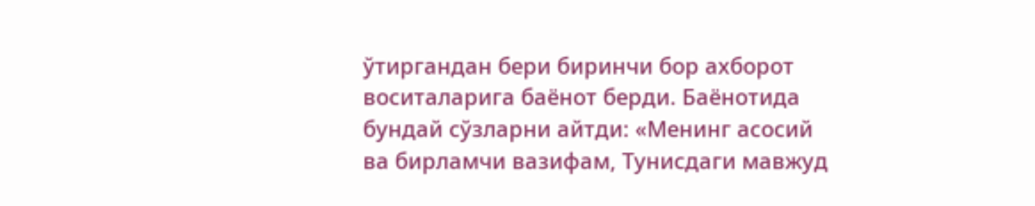ўтиргандан бери биринчи бор ахборот воситаларига баёнот берди. Баёнотида бундай сўзларни айтди: «Менинг асосий ва бирламчи вазифам, Тунисдаги мавжуд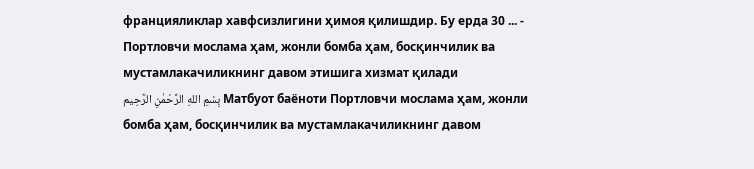францияликлар хавфсизлигини ҳимоя қилишдир. Бу ерда 30 ... -
Портловчи мослама ҳам, жонли бомба ҳам, босқинчилик ва мустамлакачиликнинг давом этишига хизмат қилади
بِسْمِ اللهِ الرَّحْمٰنِ الرَّحِيم Матбуот баёноти Портловчи мослама ҳам, жонли бомба ҳам, босқинчилик ва мустамлакачиликнинг давом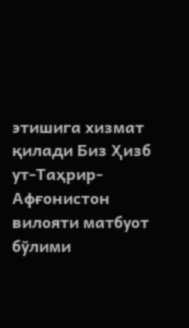этишига хизмат қилади Биз Ҳизб ут-Таҳрир-Афғонистон вилояти матбуот бўлими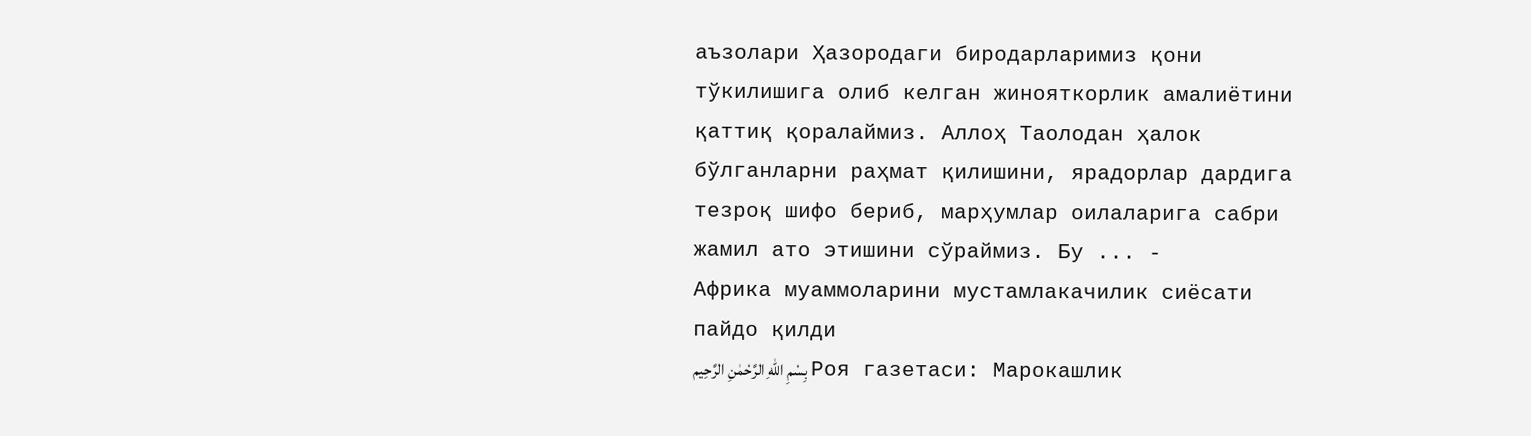аъзолари Ҳазородаги биродарларимиз қони тўкилишига олиб келган жинояткорлик амалиётини қаттиқ қоралаймиз. Аллоҳ Таолодан ҳалок бўлганларни раҳмат қилишини, ярадорлар дардига тезроқ шифо бериб, марҳумлар оилаларига сабри жамил ато этишини сўраймиз. Бу ... -
Африка муаммоларини мустамлакачилик сиёсати пайдо қилди
بِسْمِ اللهِ الرَّحْمٰنِ الرَّحِيم Роя газетаси: Марокашлик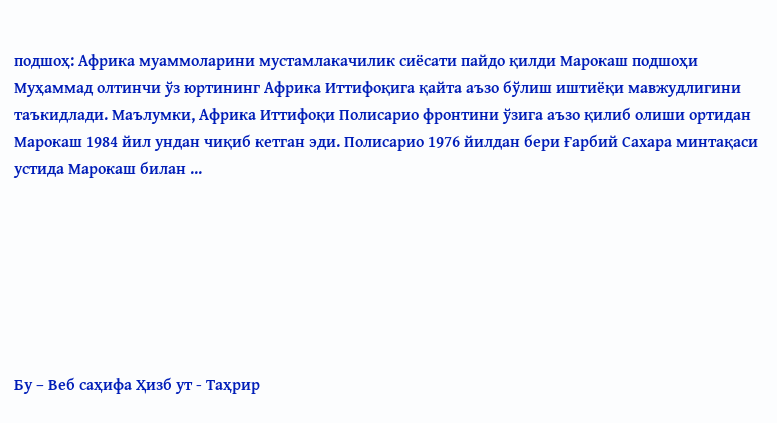подшоҳ: Африка муаммоларини мустамлакачилик сиёсати пайдо қилди Марокаш подшоҳи Муҳаммад олтинчи ўз юртининг Африка Иттифоқига қайта аъзо бўлиш иштиёқи мавжудлигини таъкидлади. Маълумки, Африка Иттифоқи Полисарио фронтини ўзига аъзо қилиб олиши ортидан Марокаш 1984 йил ундан чиқиб кетган эди. Полисарио 1976 йилдан бери Ғарбий Сахара минтақаси устида Марокаш билан ...







Бу – Веб саҳифа Ҳизб ут - Таҳрир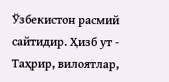Ўзбекистон расмий сайтидир. Ҳизб ут - Таҳрир, вилоятлар,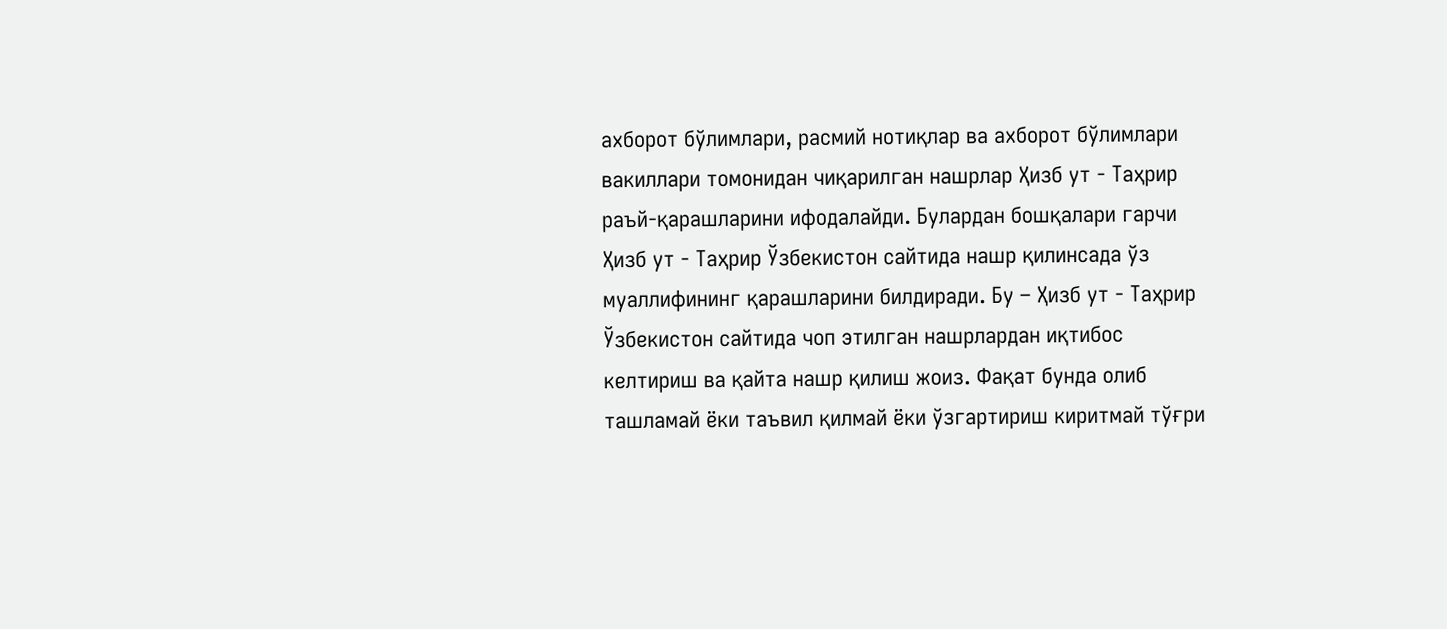ахборот бўлимлари, расмий нотиқлар ва ахборот бўлимлари вакиллари томонидан чиқарилган нашрлар Ҳизб ут - Таҳрир раъй-қарашларини ифодалайди. Булардан бошқалари гарчи Ҳизб ут - Таҳрир Ўзбекистон сайтида нашр қилинсада ўз муаллифининг қарашларини билдиради. Бу – Ҳизб ут - Таҳрир Ўзбекистон сайтида чоп этилган нашрлардан иқтибос келтириш ва қайта нашр қилиш жоиз. Фақат бунда олиб ташламай ёки таъвил қилмай ёки ўзгартириш киритмай тўғри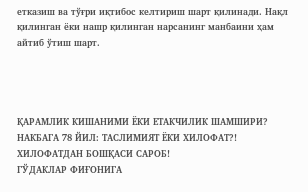етказиш ва тўғри иқтибос келтириш шарт қилинади. Нақл қилинган ёки нашр қилинган нарсанинг манбаини ҳам айтиб ўтиш шарт.




ҚАРАМЛИК КИШАНИМИ ЁКИ ЕТАКЧИЛИК ШАМШИРИ?
НАКБАГА 78 ЙИЛ: ТАСЛИМИЯТ ЁКИ ХИЛОФАТ?!
ХИЛОФАТДАН БОШҚАСИ САРОБ!
ГЎДАКЛАР ФИҒОНИГА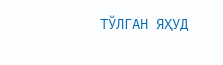ТЎЛГАН ЯҲУД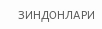ЗИНДОНЛАРИ